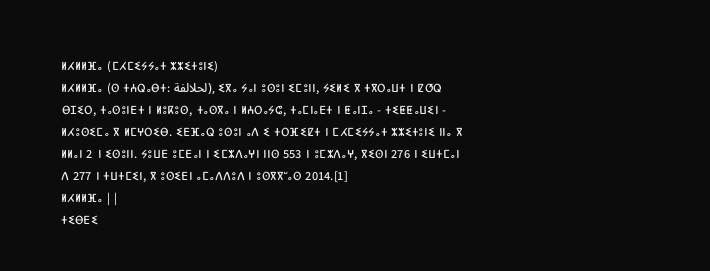ⵍⵃⵍⵍⴼⴰ (ⵎⵃⵎⵉⵢⵢⴰⵜ ⵣⵣⵉⵜⵓⵏⵉ)
ⵍⵃⵍⵍⴼⴰ (ⵙ ⵜⵄⵕⴰⴱⵜ: لحلالفة), ⵉⴳⴰ ⵢⴰⵏ ⵓⵙⵓⵏ ⵉⵎⵓⵏⵏ, ⵢⵉⵍⵉ ⴳ ⵜⴳⵔⴰⵡⵜ ⵏ ⵇⵚⵕ ⴱⵊⵉⵔ, ⵜⴰⵙⵓⵏⴹⵜ ⵏ ⵍⵓⴽⵓⵙ, ⵜⴰⵙⴳⴰ ⵏ ⵍⵄⵔⴰⵢⵛ, ⵜⴰⵎⵏⴰⴹⵜ ⵏ ⵟⴰⵏⵊⴰ - ⵜⵉⵟⵟⴰⵡⵉⵏ - ⵍⵃⵓⵙⵉⵎⴰ ⴳ ⵍⵎⵖⵔⵉⴱ. ⵉⴹⴼⴰⵕ ⵓⵙⵓⵏ ⴰⴷ ⵉ ⵜⵔⴼⵉⵇⵜ ⵏ ⵎⵃⵎⵉⵢⵢⴰⵜ ⵣⵣⵉⵜⵓⵏⵉ ⵏⵏⴰ ⴳ ⵍⵍⴰⵏ 2 ⵏ ⵉⵙⵓⵏⵏ. ⵢⵓⵡⴹ ⵓⵎⴹⴰⵏ ⵏ ⵉⵎⵣⴷⴰⵖⵏ ⵏⵏⵙ 553 ⵏ ⵓⵎⵣⴷⴰⵖ, ⴳⵉⵙⵏ 276 ⵏ ⵉⵡⵜⵎⴰⵏ ⴷ 277 ⵏ ⵜⵡⵜⵎⵉⵏ, ⴳ ⵓⵙⵉⴹⵏ ⴰⵎⴰⴷⴷⵓⴷ ⵏ ⵓⵙⴳⴳⵯⴰⵙ 2014.[1]
ⵍⵃⵍⵍⴼⴰ | |
ⵜⵉⴱⴹⵉ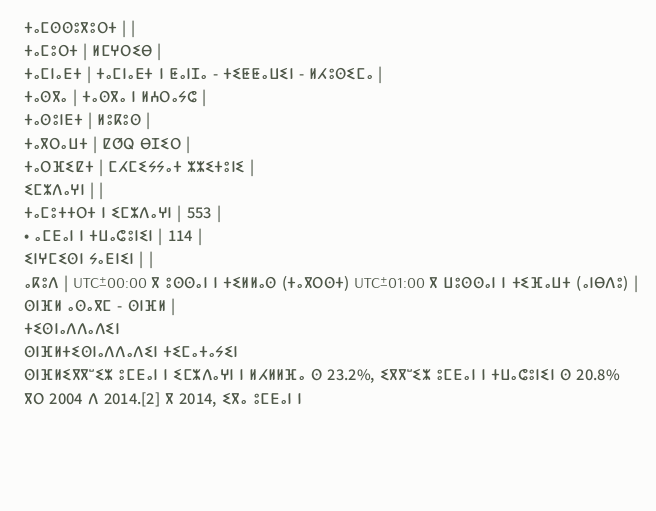ⵜⴰⵎⵙⵙⵓⴳⵓⵔⵜ | |
ⵜⴰⵎⵓⵔⵜ | ⵍⵎⵖⵔⵉⴱ |
ⵜⴰⵎⵏⴰⴹⵜ | ⵜⴰⵎⵏⴰⴹⵜ ⵏ ⵟⴰⵏⵊⴰ - ⵜⵉⵟⵟⴰⵡⵉⵏ - ⵍⵃⵓⵙⵉⵎⴰ |
ⵜⴰⵙⴳⴰ | ⵜⴰⵙⴳⴰ ⵏ ⵍⵄⵔⴰⵢⵛ |
ⵜⴰⵙⵓⵏⴹⵜ | ⵍⵓⴽⵓⵙ |
ⵜⴰⴳⵔⴰⵡⵜ | ⵇⵚⵕ ⴱⵊⵉⵔ |
ⵜⴰⵔⴼⵉⵇⵜ | ⵎⵃⵎⵉⵢⵢⴰⵜ ⵣⵣⵉⵜⵓⵏⵉ |
ⵉⵎⵣⴷⴰⵖⵏ | |
ⵜⴰⵎⵓⵜⵜⵔⵜ ⵏ ⵉⵎⵣⴷⴰⵖⵏ | 553 |
• ⴰⵎⴹⴰⵏ ⵏ ⵜⵡⴰⵛⵓⵏⵉⵏ | 114 |
ⵉⵏⵖⵎⵉⵙⵏ ⵢⴰⴹⵏⵉⵏ | |
ⴰⴽⵓⴷ | UTC±00:00 ⴳ ⵓⵙⵙⴰⵏ ⵏ ⵜⵉⵍⵍⴰⵙ (ⵜⴰⴳⵔⵙⵜ) UTC±01:00 ⴳ ⵡⵓⵙⵙⴰⵏ ⵏ ⵜⵉⴼⴰⵡⵜ (ⴰⵏⴱⴷⵓ) |
ⵙⵏⴼⵍ ⴰⵙⴰⴳⵎ - ⵙⵏⴼⵍ |
ⵜⵉⵙⵏⴰⴷⴷⴰⴷⵉⵏ
ⵙⵏⴼⵍⵜⵉⵙⵏⴰⴷⴷⴰⴷⵉⵏ ⵜⵉⵎⴰⵜⴰⵢⵉⵏ
ⵙⵏⴼⵍⵉⴳⴳⵯⵉⵣ ⵓⵎⴹⴰⵏ ⵏ ⵉⵎⵣⴷⴰⵖⵏ ⵏ ⵍⵃⵍⵍⴼⴰ ⵙ 23.2%, ⵉⴳⴳⵯⵉⵣ ⵓⵎⴹⴰⵏ ⵏ ⵜⵡⴰⵛⵓⵏⵉⵏ ⵙ 20.8% ⴳⵔ 2004 ⴷ 2014.[2] ⴳ 2014, ⵉⴳⴰ ⵓⵎⴹⴰⵏ ⵏ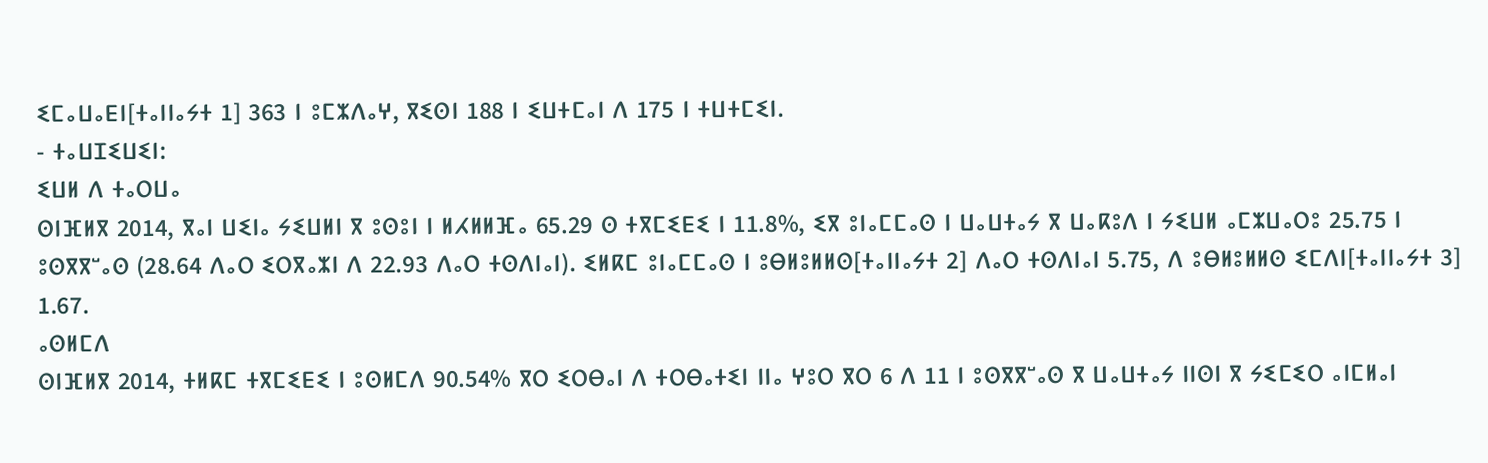ⵉⵎⴰⵡⴰⴹⵏ[ⵜⴰⵏⵏⴰⵢⵜ 1] 363 ⵏ ⵓⵎⵣⴷⴰⵖ, ⴳⵉⵙⵏ 188 ⵏ ⵉⵡⵜⵎⴰⵏ ⴷ 175 ⵏ ⵜⵡⵜⵎⵉⵏ.
- ⵜⴰⵡⵊⵉⵡⵉⵏ:
ⵉⵡⵍ ⴷ ⵜⴰⵔⵡⴰ
ⵙⵏⴼⵍⴳ 2014, ⴳⴰⵏ ⵡⵉⵏⴰ ⵢⵉⵡⵍⵏ ⴳ ⵓⵙⵓⵏ ⵏ ⵍⵃⵍⵍⴼⴰ 65.29 ⵙ ⵜⴳⵎⵉⴹⵉ ⵏ 11.8%, ⵉⴳ ⵓⵏⴰⵎⵎⴰⵙ ⵏ ⵡⴰⵡⵜⴰⵢ ⴳ ⵡⴰⴽⵓⴷ ⵏ ⵢⵉⵡⵍ ⴰⵎⵣⵡⴰⵔⵓ 25.75 ⵏ ⵓⵙⴳⴳⵯⴰⵙ (28.64 ⴷⴰⵔ ⵉⵔⴳⴰⵣⵏ ⴷ 22.93 ⴷⴰⵔ ⵜⵙⴷⵏⴰⵏ). ⵉⵍⴽⵎ ⵓⵏⴰⵎⵎⴰⵙ ⵏ ⵓⴱⵍⵓⵍⵍⵙ[ⵜⴰⵏⵏⴰⵢⵜ 2] ⴷⴰⵔ ⵜⵙⴷⵏⴰⵏ 5.75, ⴷ ⵓⴱⵍⵓⵍⵍⵙ ⵉⵎⴷⵏ[ⵜⴰⵏⵏⴰⵢⵜ 3] 1.67.
ⴰⵙⵍⵎⴷ
ⵙⵏⴼⵍⴳ 2014, ⵜⵍⴽⵎ ⵜⴳⵎⵉⴹⵉ ⵏ ⵓⵙⵍⵎⴷ 90.54% ⴳⵔ ⵉⵔⴱⴰⵏ ⴷ ⵜⵔⴱⴰⵜⵉⵏ ⵏⵏⴰ ⵖⵓⵔ ⴳⵔ 6 ⴷ 11 ⵏ ⵓⵙⴳⴳⵯⴰⵙ ⴳ ⵡⴰⵡⵜⴰⵢ ⵏⵏⵙⵏ ⴳ ⵢⵉⵎⵉⵔ ⴰⵏⵎⵍⴰⵏ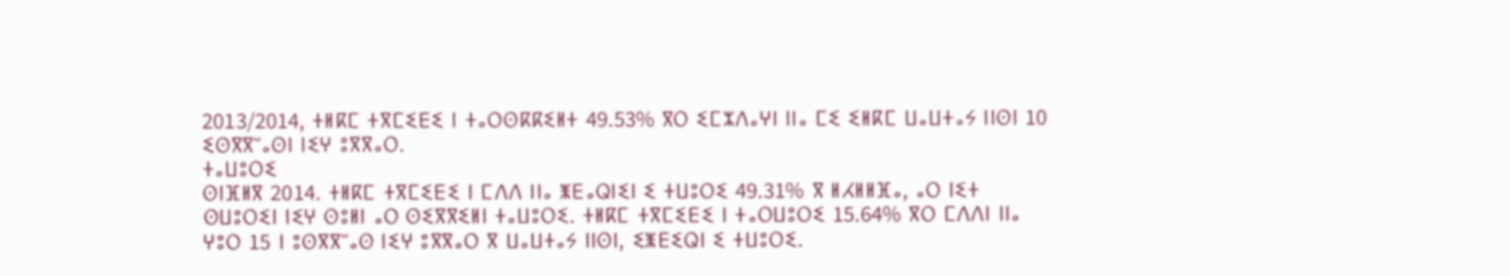2013/2014, ⵜⵍⴽⵎ ⵜⴳⵎⵉⴹⵉ ⵏ ⵜⴰⵔⵙⴽⴽⵉⵍⵜ 49.53% ⴳⵔ ⵉⵎⵣⴷⴰⵖⵏ ⵏⵏⴰ ⵎⵉ ⵉⵍⴽⵎ ⵡⴰⵡⵜⴰⵢ ⵏⵏⵙⵏ 10 ⵉⵙⴳⴳⵯⴰⵙⵏ ⵏⵉⵖ ⵓⴳⴳⴰⵔ.
ⵜⴰⵡⵓⵔⵉ
ⵙⵏⴼⵍⴳ 2014. ⵜⵍⴽⵎ ⵜⴳⵎⵉⴹⵉ ⵏ ⵎⴷⴷ ⵏⵏⴰ ⵥⴹⴰⵕⵏⵉⵏ ⵉ ⵜⵡⵓⵔⵉ 49.31% ⴳ ⵍⵃⵍⵍⴼⴰ, ⴰⵔ ⵏⵉⵜ ⵙⵡⵓⵔⵉⵏ ⵏⵉⵖ ⵙⵓⵍⵏ ⴰⵔ ⵙⵉⴳⴳⵉⵍⵏ ⵜⴰⵡⵓⵔⵉ. ⵜⵍⴽⵎ ⵜⴳⵎⵉⴹⵉ ⵏ ⵜⴰⵔⵡⵓⵔⵉ 15.64% ⴳⵔ ⵎⴷⴷⵏ ⵏⵏⴰ ⵖⵓⵔ 15 ⵏ ⵓⵙⴳⴳⵯⴰⵙ ⵏⵉⵖ ⵓⴳⴳⴰⵔ ⴳ ⵡⴰⵡⵜⴰⵢ ⵏⵏⵙⵏ, ⵉⵥⴹⵉⵕⵏ ⵉ ⵜⵡⵓⵔⵉ.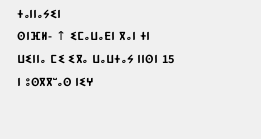ⵜⴰⵏⵏⴰⵢⵉⵏ
ⵙⵏⴼⵍ- ↑ ⵉⵎⴰⵡⴰⴹⵏ ⴳⴰⵏ ⵜⵏ ⵡⵉⵏⵏⴰ ⵎⵉ ⵉⴳⴰ ⵡⴰⵡⵜⴰⵢ ⵏⵏⵙⵏ 15 ⵏ ⵓⵙⴳⴳⵯⴰⵙ ⵏⵉⵖ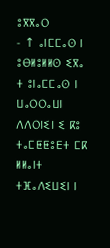ⵓⴳⴳⴰⵔ
- ↑ ⴰⵏⵎⵎⴰⵙ ⵏ ⵓⴱⵍⵓⵍⵍⵙ ⵉⴳⴰ ⵜ ⵓⵏⴰⵎⵎⴰⵙ ⵏ ⵡⴰⵔⵔⴰⵡⵏ ⴷⴷⵔⵏⵉⵏ ⵉ ⴽⵓ ⵜⴰⵎⵟⵟⵓⴹⵜ ⵎⴽ ⵍⵍⴰⵏⵜ ⵜⴼⴰⴷⵉⵡⵉⵏ ⵏ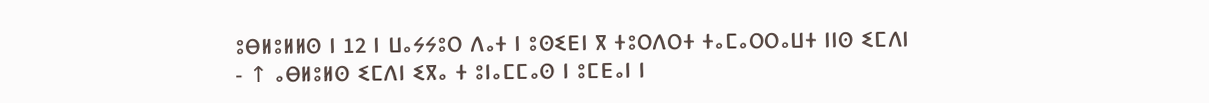ⵓⴱⵍⵓⵍⵍⵙ ⵏ 12 ⵏ ⵡⴰⵢⵢⵓⵔ ⴷⴰⵜ ⵏ ⵓⵙⵉⴹⵏ ⴳ ⵜⵓⵔⴷⵔⵜ ⵜⴰⵎⴰⵔⵔⴰⵡⵜ ⵏⵏⵙ ⵉⵎⴷⵏ
- ↑ ⴰⴱⵍⵓⵍⵙ ⵉⵎⴷⵏ ⵉⴳⴰ ⵜ ⵓⵏⴰⵎⵎⴰⵙ ⵏ ⵓⵎⴹⴰⵏ ⵏ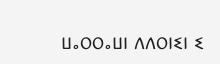ⵡⴰⵔⵔⴰⵡⵏ ⴷⴷⵔⵏⵉⵏ ⵉ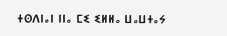ⵜⵙⴷⵏⴰⵏ ⵏⵏⴰ ⵎⵉ ⵉⵍⵍⴰ ⵡⴰⵡⵜⴰⵢ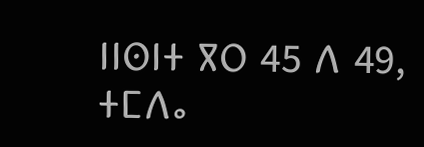ⵏⵏⵙⵏⵜ ⴳⵔ 45 ⴷ 49, ⵜⵎⴷⴰ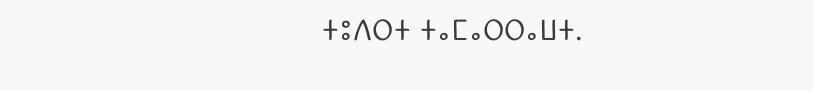ⵜⵓⴷⵔⵜ ⵜⴰⵎⴰⵔⵔⴰⵡⵜ.